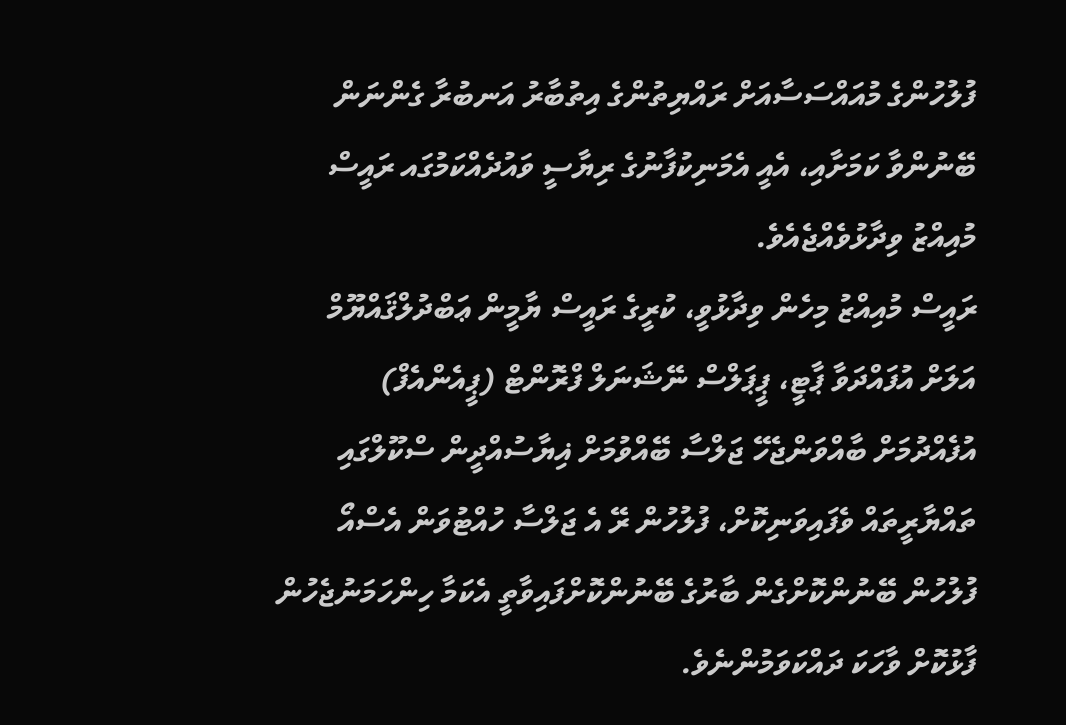ފުލުހުންގެ މުއައްސަސާއަށް ރައްޔިތުންގެ އިތުބާރު އަނބުރާ ގެންނަން ބޭނުންވާ ކަމަށާއި، އެއީ އެމަނިކުފާނުގެ ރިޔާސީ ވައުދެއްކަމުގައ ރައީސް މުއިއްޒު ވިދާޅުވެއްޖެއެވެ.
ރައީސް މުއިއްޒު މިހެން ވިދާޅުވީ، ކުރީގެ ރައީސް ޔާމީން ޢަބްދުލްޤައްޔޫމް އަލަށް އުފައްދަވާ ޕާޓީ، ޕީޕަލްސް ނޭޝަނަލް ފްރޮންޓް (ޕީއެންއެފް) އުފެއްދުމަށް ބާއްވަންޖެހޭ ޖަލްސާ ބޭއްވުމަށް ޣިޔާސުއްދީން ސްކޫލްގައި ތައްޔާރީތައް ވެފައިވަނިކޮށް، ފުލުހުން ރޭ އެ ޖަލްސާ ހުއްޓުވަން އެސްއޯ ފުލުހުން ބޭނުންކޮށްގެން ބާރުގެ ބޭނުންކޮށްފައިވާތީ އެކަމާ ހިންހަމަނުޖެހުން ފާޅުކޮށް ވާހަކަ ދައްކަވަމުންނެވެ.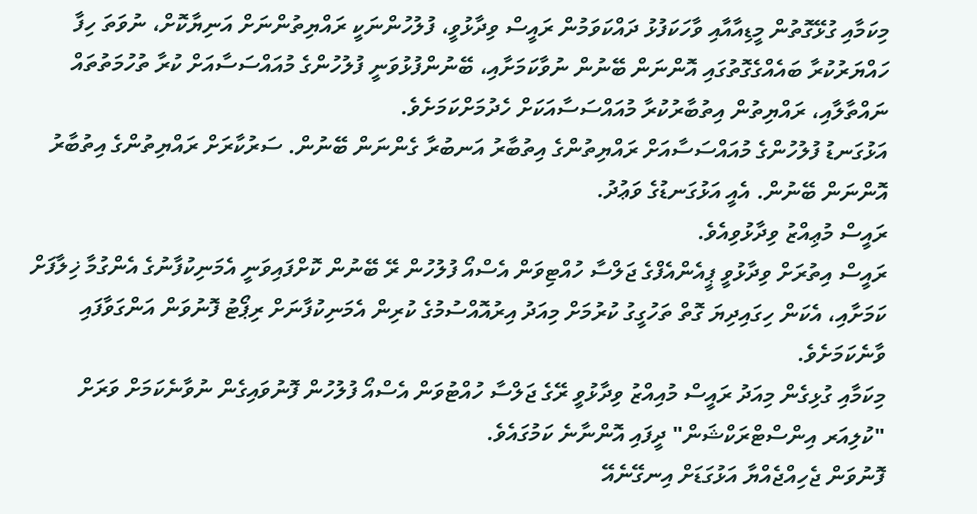މިކަމާއި ގުޅޭގޮތުން މީޑިއާއާއި ވާހަކަފުޅު ދައްކަވަމުން ރައީސް ވިދާޅުވީ، ފުލުހުންނަކީ ރައްޔިތުންނަށް އަނިޔާކޮށް، ނުވަތަ ހިފާ ހައްޔަރުކުރާ ބައެއްގެގޮތުގައި އޮންނަން ބޭނުން ނުވާކަމަށާއި، ބޭނުންފުޅުވަނީ ފުލުހުންގެ މުއައްސަސާއަށް ކުރާ ތުހުމަތުތައް ނައްތާލާއި، ރައްޔިތުން އިތުބާރުކުރާ މުއައްސަސާއަކަށް ހެދުމަށްކަމަށެވެ.
އަޅުގަނޑު ފުލުހުންގެ މުއައްސަސާއަށް ރައްޔިތުންގެ އިތުބާރު އަނބުރާ ގެންނަން ބޭނުން. ސަރުކާރަށް ރައްޔިތުންގެ އިތުބާރު އޮންނަން ބޭނުން. އެއީ އަޅުގަނޑުގެ ވަޢުދު.
ރައީސް މުޢިއްޒު ވިދާޅުވިއެވެ.
ރައީސް އިތުރަށް ވިދާޅުވީ ޕީއެންއެފްގެ ޖަލްސާ ހުއްޓިވަން އެސްއޯ ފުލުހުން ރޭ ބޭނުން ކޮށްފައިވަނީ އެމަނިކުފާނުގެ އެންގުމާ ޚިލާފަށް ކަމަށާއި، އެކަން ހިގައިދިޔަ ގޮތް ތަހުގީގު ކުރުމަށް މިއަދު އިރުއޮއްސުމުގެ ކުރިން އެމަނިކުފާނަށް ރިޕޯޓު ފޮނުވަން އަންގަވާފައި ވާނެކަމަށެވެ.
މިކަމާއި ގުޅިގެން މިއަދު ރައީސް މުއިއްޒު ވިދާޅުވީ ރޭގެ ޖަލްސާ ހުއްޓުވަން އެސްއޯ ފުލުހުން ފޮނުވައިގެން ނުވާނެކަމަށް ވަރަށް "ކުލިއަރ އިންސްޓްރަކްޝަން" ދީފައި އޮންނާނެ ކަމުގައެވެ.
ފޮނުވަން ޖެހިއްޖެއްޔާ އަޅުގަޑަށް އިނގޭނެއޭ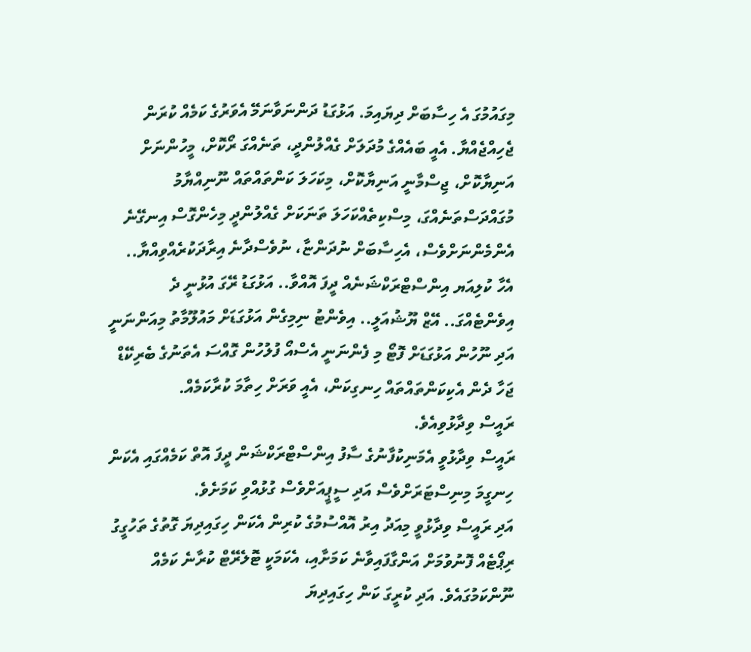މިގައުމުގަ އެ ހިސާބަށް ދިޔައިމަ. އަޅުގަޑު ދަންނަވާނަމޭ އެވަރުގެ ކަމެއް ކުރަން ޖެހިއްޖެއްޔާ. އެއީ ބައެއްގެ މުދަލަށް ގެއްލުންދީ، ތަނެއްގަ ރޯކޮށް، މީހުންނަށް އަނިޔާކޮށް، ޖިސްމާނީ އަނިޔާކޮށް، މިކަހަލަ ކަންތައްތައް ނޫނިއްޔާމު މުގައްދަސްތަނެއްގަ، މިސްކިތެއްކަހަލަ ތަނަކަށް ގެއްލުންދީ މިހެންގޮސް އިނގޭނެ އެންމެންނަށްވެސް، އެހިސާބަށް ނުދަންޏާ، ނުވެސްދާނެ އިރާދަކުރެއްވިއްޔާ.. އެހާ ކުލިއަޔ އިންސްޓްރަކްޝަނެއް ދީފަ އޮއްވާ.. އަޅުގަޑު ރޭގަ އުޅުނީ ދެ އިވެންޓެއްގަ.. އޭޒް ޔޫޝުއަލީ.. އިވެންޓު ނިމިގެން އަޅުގަޑަށް މައުލޫމާތު މިއަންނަނީ އަދި ނޫހުން އަޅުގަޑަށް ފޮޓޯ މި ފެންނަނީ އެސްއޯ ފުލުހުން ގޮއްސަ އެތަނުގެ ބެރިކޭޑް ޖަހާ ދެން އެކިކަންތައްތައް ހިނގިކަން، އެއީ ވަރަށް ހިތާމަ ކުރާކަމެއް.
ރައީސް ވިދާޅުވިއެވެ.
ރައީސް ވިދާޅުވީ އެމަނިކުފާނުގެ ސާފު އިންސްޓްރަކްޝަން ދީފަ އޮތް ކަމެއްގައި އެކަން ހިނގީމަ މިނިސްޓަރަށްވެސް އަދި ސީޕީއަށްވެސް ގުޅުއްވި ކަމަށެވެ.
އަދި ރައީސް ވިދާޅުވީ މިއަދު އިރު އޮއްސުމުގެ ކުރިން އެކަން ހިގައިދިޔަ ގޮތުގެ ތަހުގީގު ރިޕޯޓެއް ފޮނުވުމަށް އަންގާފައިވާނެ ކަމަށާއި، އެކަމަކީ ޓޮލެރޭޓް ކުރާނެ ކަމެއް ނޫންކަމުގައެވެ. އަދި ކުރީގަ ކަން ހިގައިދިޔަ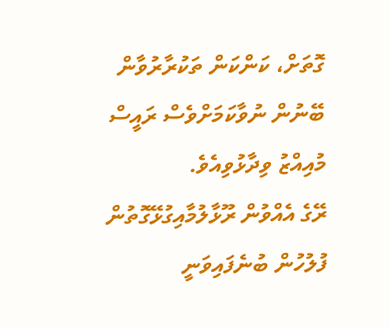ގޮތަށް، ކަންކަން ތަކުރާރުވާން ބޭނުން ނުވާކަމަށްވެސް ރައީސް މުއިއްޒު ވިދާޅުވިއެވެ.
ރޭގެ އެއްވުން ރޫޅާލުމާއިގުޅޭގޮތުން ފުލުހުން ބުނެފައިވަނީ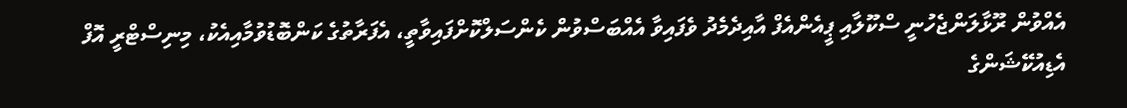އެއްވުން ރޫޅާލަންޖެހުނީ ސްކޫލާއި ޕީއެންއެފް އާއިދެމެދު ވެފައިވާ އެއްބަސްވުން ކެންސަލްކޮށްފައިވާތީ، އެފަރާތުގެ ކަންބޮޑުވުމާއިއެކު، މިނިސްޓްރީ އޮފް އެޑިއުކޭޝަންގެ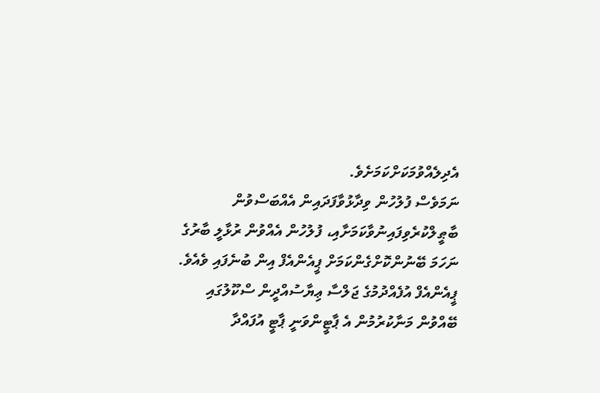އެދިލެއްވުމަކަށްކަމަށެވެ.
ނަމަވެސް ފުލުހުން ވިދާޅުވާފަދައިން އެއްބަސްވުން ބާޠީލްކުރެވިފައިނުވާކަމަށާއި، ފުލުހުން އެއްވުން ރުޅާލީ ބާރުގެ ނަހަމަ ބޭނުންކޮށްގެންކަމަށް ޕީއެންއެފް އިން ބުނެފައި ވެއެވެ.
ޕީއެންއެފް އުފެއްދުމުގެ ޖަލްސާ ޢިޔާސުއްދީން ސްކޫލުގައި ބޭއްވުން މަނާކުރުމުން އެ ޕާޓީންވަނީ ޕާޓީ އުފައްދާ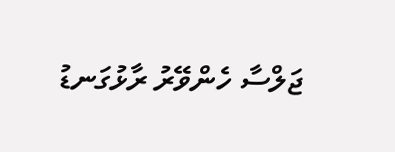ޖަލްސާ ހެންވޭރު ރާޅުގަނޑު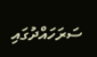ސަރަހައްދުގައި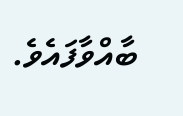ބާއްވާފައެވެ.